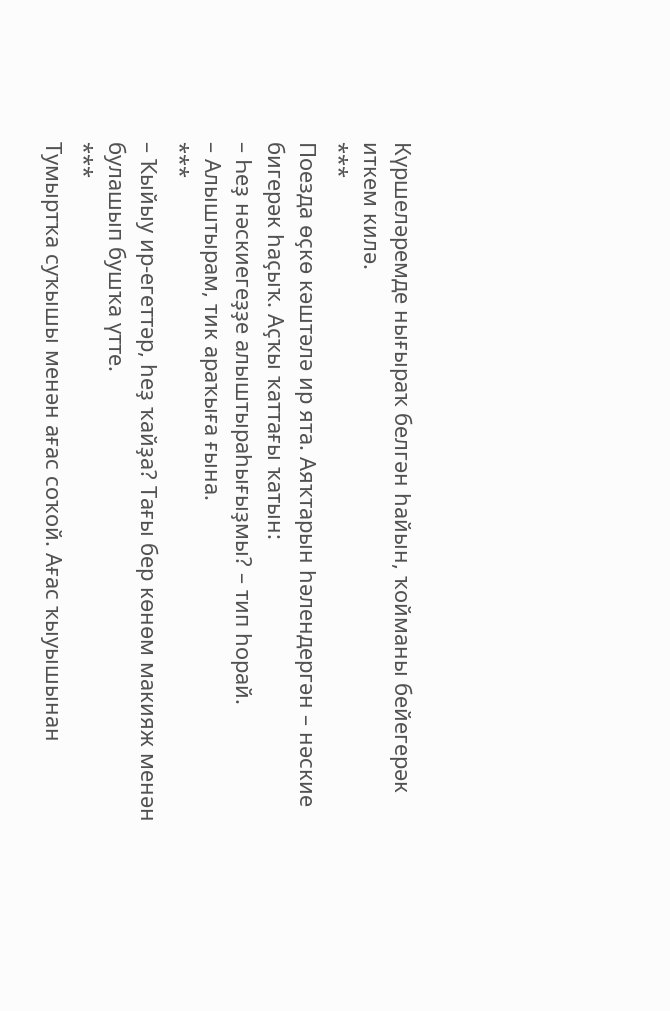Күршеләремде нығыраҡ белгән һайын, ҡойманы бейегерәк иткем килә.
***
Поезда өҫкө кәштәлә ир ята. Аяҡтарын һәлендергән – нәские бигерәк һаҫыҡ. Аҫҡы ҡаттағы ҡатын:
– Һеҙ нәскиегеҙҙе алыштыраһығыҙмы? – тип һорай.
– Алыштырам, тик араҡыға ғына.
***
– Ҡыйыу ир-егеттәр, һеҙ ҡайҙа? Тағы бер көнөм макияж менән булашып бушҡа үтте.
***
Тумыртҡа суҡышы менән ағас соҡой. Ағас ҡыуышынан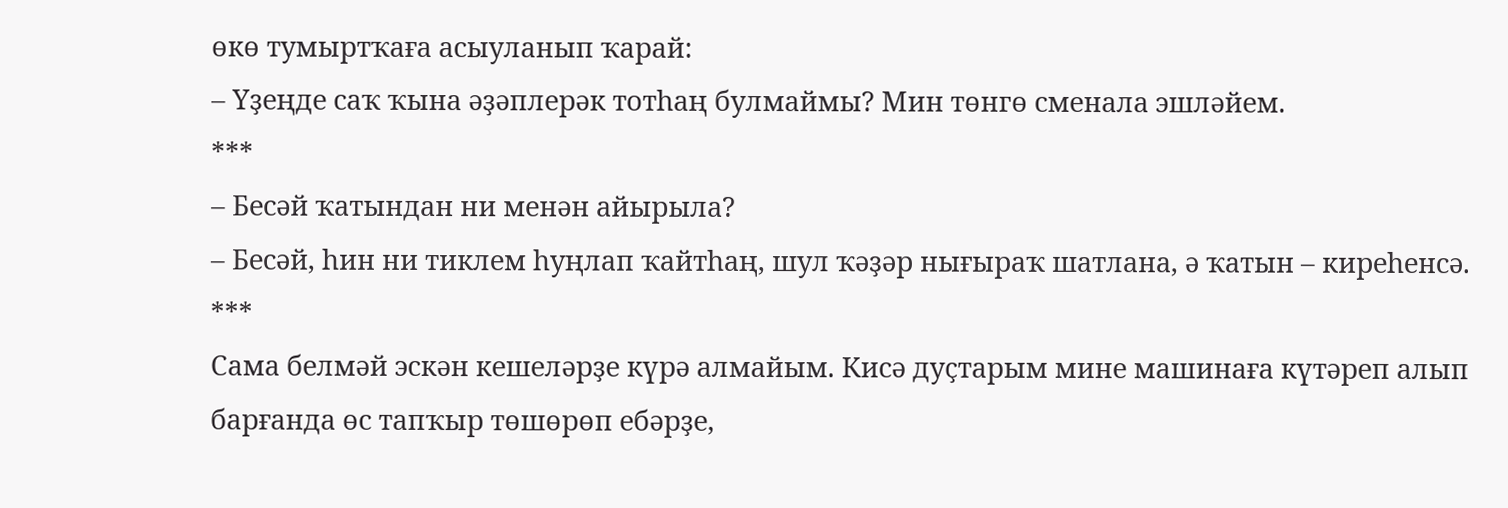өкө тумыртҡаға асыуланып ҡарай:
– Үҙеңде саҡ ҡына әҙәплерәк тотһаң булмаймы? Мин төнгө сменала эшләйем.
***
– Бесәй ҡатындан ни менән айырыла?
– Бесәй, һин ни тиклем һуңлап ҡайтһаң, шул ҡәҙәр нығыраҡ шатлана, ә ҡатын – киреһенсә.
***
Сама белмәй эскән кешеләрҙе күрә алмайым. Кисә дуҫтарым мине машинаға күтәреп алып барғанда өс тапҡыр төшөрөп ебәрҙе,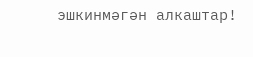эшкинмәгән алкаштар!